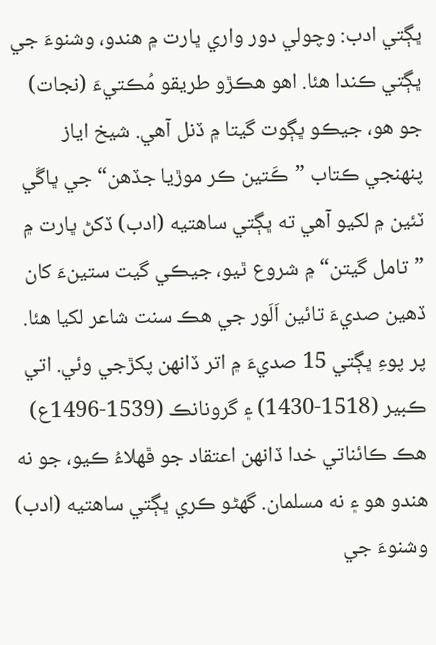ڀڳتي ادب: وچولي دور واري ڀارت ۾ هندو، وشنوءَ جي ڀڳتي ڪندا هئا. اهو هڪڙو طريقو مُڪتيءَ (نجات) جو هو، جيڪو ڀڳوت گيتا ۾ ڏنل آهي. شيخ اياز پنهنجي ڪتاب ”ڪَتين ڪر موڙيا جڏهن“ جي ڀاڱي ٽئين ۾ لکيو آهي ته ڀڳتي ساهتيه (ادب) ڏکڻ ڀارت ۾ ”تامل گيتن“ ۾ شروع ٿيو، جيڪي گيت ستينءَ کان ڏهين صديءَ تائين اَلَور جي هڪ سنت شاعر لکيا هئا. پر پوءِ ڀڳتي 15 صديءَ ۾ اتر ڏانهن پکڙجي وئي. اتي ڪبير (1518-1430) ۽ گرونانڪ (1539-1496ع) هڪ ڪائناتي خدا ڏانهن اعتقاد جو ڦهلاءُ ڪيو، جو نه هندو هو ۽ نه مسلمان. گھڻو ڪري ڀڳتي ساهتيه (ادب) وشنوءَ جي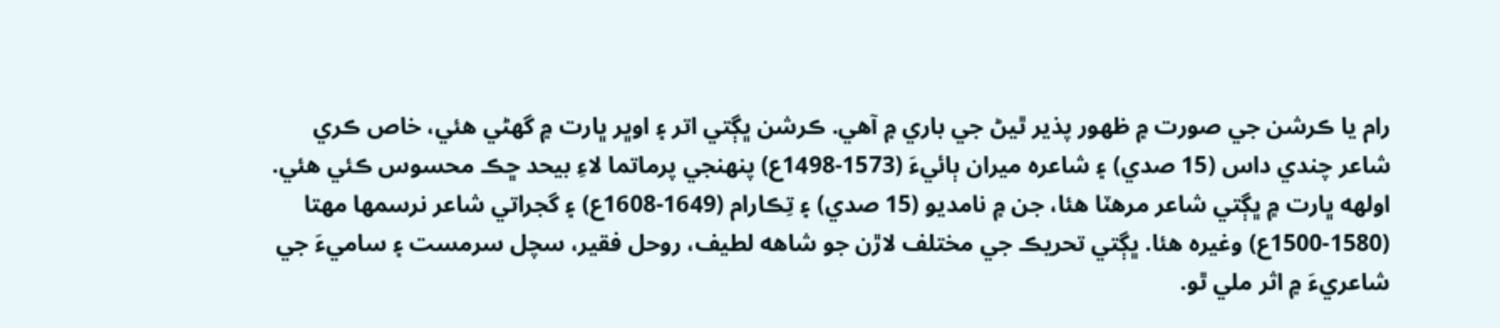رام يا ڪرشن جي صورت ۾ ظهور پذير ٿيڻ جي باري ۾ آهي. ڪرشن ڀڳتي اتر ۽ اوڀر ڀارت ۾ گھڻي هئي، خاص ڪري شاعر چندي داس (15 صدي) ۽ شاعره ميران ٻائيءَ (1573-1498ع) پنهنجي پرماتما لاءِ بيحد ڇڪ محسوس ڪئي هئي. اولهه ڀارت ۾ ڀڳتي شاعر مرهٽا هئا، جن ۾ نامديو (15 صدي) ۽ تِڪارام (1649-1608ع) ۽ گجراتي شاعر نرسمها مهتا (1580-1500ع) وغيره هئا. ڀڳتي تحريڪ جي مختلف لاڙن جو شاهه لطيف، روحل فقير، سچل سرمست ۽ ساميءَ جي شاعريءَ ۾ اثر ملي ٿو.